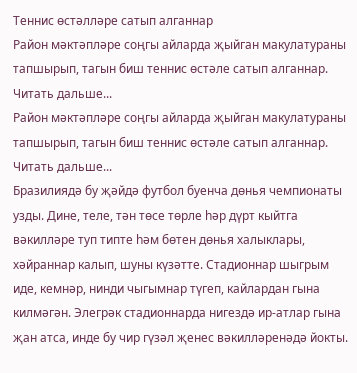Теннис өстәлләре сатып алганнар
Район мәктәпләре соңгы айларда җыйган макулатураны тапшырып, тагын биш теннис өстәле сатып алганнар.
Читать дальше...
Район мәктәпләре соңгы айларда җыйган макулатураны тапшырып, тагын биш теннис өстәле сатып алганнар.
Читать дальше...
Бразилиядә бу җәйдә футбол буенча дөнья чемпионаты узды. Дине, теле, тән төсе төрле һәр дүрт кыйтга вәкилләре туп типте һәм бөтен дөнья халыклары, хәйраннар калып, шуны күзәтте. Стадионнар шыгрым иде, кемнәр, нинди чыгымнар түгеп, кайлардан гына килмәгән. Элегрәк стадионнарда нигездә ир-атлар гына җан атса, инде бу чир гүзәл җенес вәкилләренәдә йокты.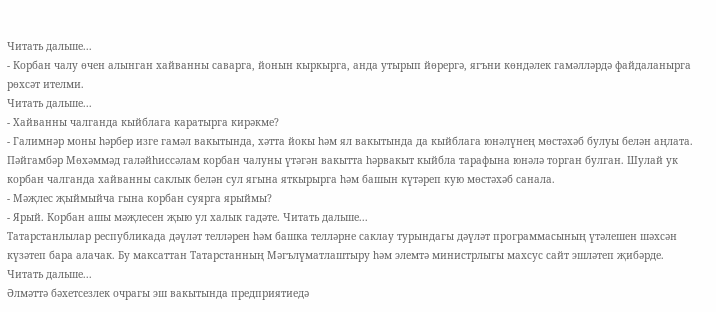Читать дальше...
- Корбан чалу өчен алынган хайванны саварга, йонын кыркырга, анда утырып йөрергә, ягъни көндәлек гамәлләрдә файдаланырга рөхсәт ителми.
Читать дальше...
- Хайванны чалганда кыйблага каратырга кирәкме?
- Галимнәр моны һәрбер изге гамәл вакытында, хәтта йокы һәм ял вакытында да кыйблага юнәлүнең мөстәхәб булуы белән аңлата. Пәйгамбәр Мөхәммәд галәйһиссәлам корбан чалуны үтәгән вакытта һәрвакыт кыйбла тарафына юнәлә торган булган. Шулай ук корбан чалганда хайванны саклык белән сул ягына яткырырга һәм башын күтәреп кую мөстәхәб санала.
- Мәҗлес җыймыйча гына корбан суярга ярыймы?
- Ярый. Корбан ашы мәҗлесен җыю ул халык гадәте. Читать дальше...
Tатарстанлылар республикада дәүләт телләрен һәм башка телләрне саклау турындагы дәүләт программасының үтәлешен шәхсән күзәтеп бара алачак. Бу максаттан Татарстанның Мәгълүматлаштыру һәм элемтә министрлыгы махсус сайт эшләтеп җибәрде.
Читать дальше...
Әлмәттә бәхетсезлек очрагы эш вакытында предприятиедә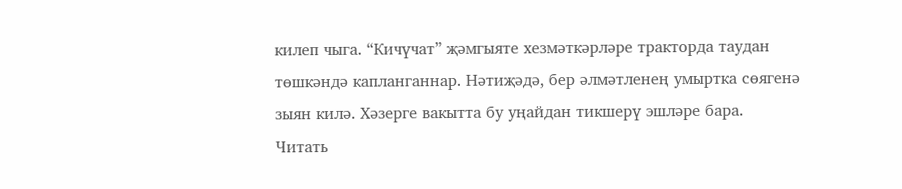килеп чыга. “Кичүчат” җәмгыяте хезмәткәрләре тракторда таудан төшкәндә капланганнар. Нәтиҗәдә, бер әлмәтленең умыртка сөягенә зыян килә. Хәзерге вакытта бу уңайдан тикшерү эшләре бара.
Читать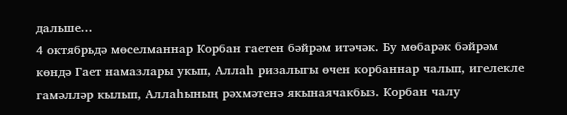дальше...
4 октябрьдә мөселманнар Корбан гаетен бәйрәм итәчәк. Бу мөбарәк бәйрәм көндә Гает намазлары укып, Аллаһ ризалыгы өчен корбаннар чалып, игелекле гамәлләр кылып, Аллаһының рәхмәтенә якынаячакбыз. Корбан чалу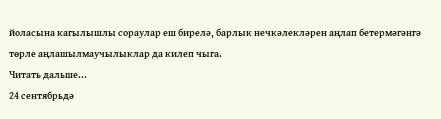йоласына кагылышлы сораулар еш бирелә, барлык нечкәлекләрен аңлап бетермәгәнгә төрле аңлашылмаучылыклар да килеп чыга.
Читать дальше...
24 сентябрьдә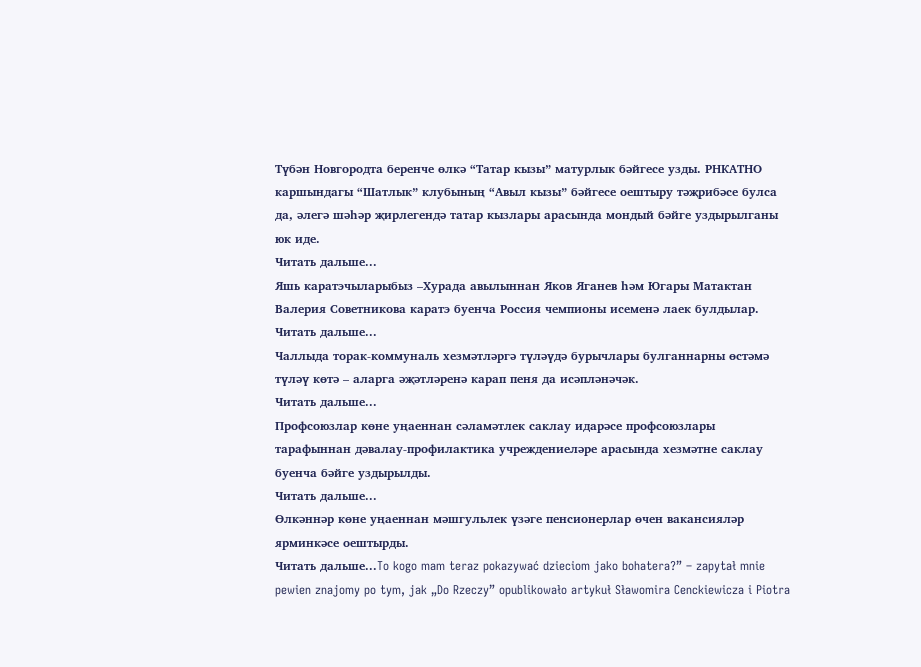Түбән Новгородта беренче өлкә “Татар кызы” матурлык бәйгесе узды. РНКАТНО каршындагы “Шатлык” клубының “Авыл кызы” бәйгесе оештыру тәҗрибәсе булса да, әлегә шәһәр җирлегендә татар кызлары арасында мондый бәйге уздырылганы юк иде.
Читать дальше...
Яшь каратэчыларыбыз –Хурада авылыннан Яков Яганев һәм Югары Матактан Валерия Советникова каратэ буенча Россия чемпионы исеменә лаек булдылар.
Читать дальше...
Чаллыда торак-коммуналь хезмәтләргә түләүдә бурычлары булганнарны өстәмә түләү көтә – аларга әҗәтләренә карап пеня да исәпләнәчәк.
Читать дальше...
Профсоюзлар көне уңаеннан сәламәтлек саклау идарәсе профсоюзлары тарафыннан дәвалау-профилактика учреждениеләре арасында хезмәтне саклау буенча бәйге уздырылды.
Читать дальше...
Өлкәннәр көне уңаеннан мәшгульлек үзәге пенсионерлар өчен вакансияләр ярминкәсе оештырды.
Читать дальше...To kogo mam teraz pokazywać dzieciom jako bohatera?” – zapytał mnie pewien znajomy po tym, jak „Do Rzeczy” opublikowało artykuł Sławomira Cenckiewicza i Piotra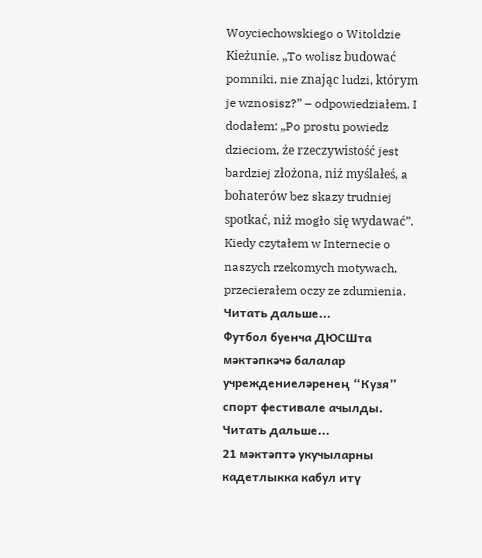Woyciechowskiego o Witoldzie Kieżunie. „To wolisz budować pomniki, nie znając ludzi, którym je wznosisz?” – odpowiedziałem. I dodałem: „Po prostu powiedz dzieciom, że rzeczywistość jest bardziej złożona, niż myślałeś, a bohaterów bez skazy trudniej spotkać, niż mogło się wydawać”. Kiedy czytałem w Internecie o naszych rzekomych motywach, przecierałem oczy ze zdumienia. Читать дальше...
Футбол буенча ДЮСШта мәктәпкәчә балалар учреждениеләренең “Кузя” спорт фестивале ачылды.
Читать дальше...
21 мәктәптә укучыларны кадетлыкка кабул итү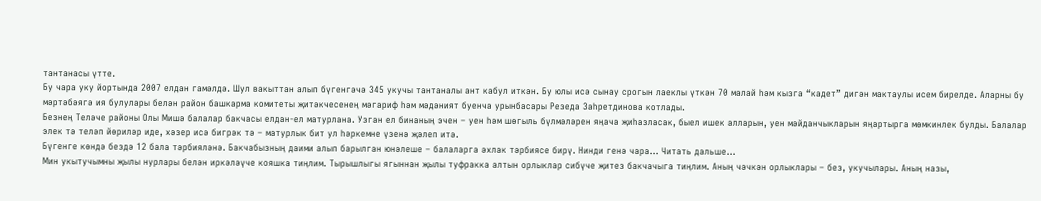тантанасы үтте.
Бу чара уку йортында 2007 елдан гамәлдә. Шул вакыттан алып бүгенгәчә 345 укучы тантаналы ант кабул иткән. Бу юлы исә сынау срогын лаеклы үткән 70 малай һәм кызга “кадет” дигән мактаулы исем бирелде. Аларны бу мәртәбәягә ия булулары белән район башкарма комитеты җитәкчесенең мәгариф һәм мәдәният буенча урынбасары Резеда Заһретдинова котлады.
Безнең Теләче районы Олы Мишә балалар бакчасы елдан-ел матурлана. Узган ел бинаның эчен – уен һәм шөгыль бүлмәләрен яңача җиһазласак, быел ишек алларын, уен мәйданчыкларын яңартырга мөмкинлек булды. Балалар элек тә теләп йөриләр иде, хәзер исә бигрәк тә – матурлык бит ул һәркемне үзенә җәлеп итә.
Бүгенге көндә бездә 12 бала тәрбияләнә. Бакчабызның даими алып барылган юнәлеше – балаларга әхлак тәрбиясе бирү. Нинди генә чара... Читать дальше...
Мин укытучымны җылы нурлары белән иркәләүче кояшка тиңлим. Тырышлыгы ягыннан җылы туфракка алтын орлыклар сибүче җитез бакчачыга тиңлим. Аның чәчкән орлыклары – без, укучылары. Аның назы,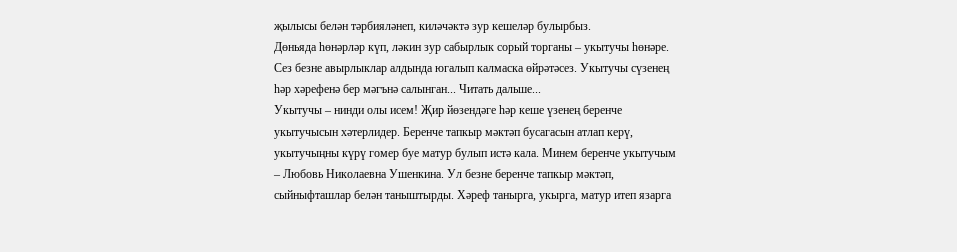җылысы белән тәрбияләнеп, киләчәктә зур кешеләр булырбыз.
Дөньяда һөнәрләр күп, ләкин зур сабырлык сорый торганы – укытучы һөнәре. Сез безне авырлыклар алдында югалып калмаска өйрәтәсез. Укытучы сүзенең һәр хәрефенә бер мәгънә салынган... Читать дальше...
Укытучы – нинди олы исем! Җир йөзендәге һәр кеше үзенең беренче укытучысын хәтерлидер. Беренче тапкыр мәктәп бусагасын атлап керү, укытучыңны күрү гомер буе матур булып истә кала. Минем беренче укытучым – Любовь Николаевна Ушенкина. Ул безне беренче тапкыр мәктәп, сыйныфташлар белән таныштырды. Хәреф танырга, укырга, матур итеп язарга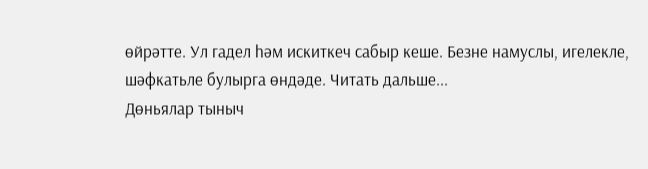өйрәтте. Ул гадел һәм искиткеч сабыр кеше. Безне намуслы, игелекле, шәфкатьле булырга өндәде. Читать дальше...
Дөньялар тыныч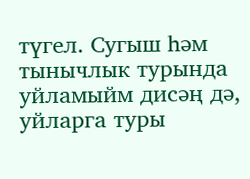түгел. Сугыш һәм тынычлык турында уйламыйм дисәң дә, уйларга туры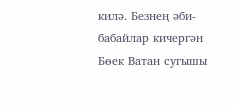килә. Безнең әби-бабайлар кичергән Бөек Ватан сугышы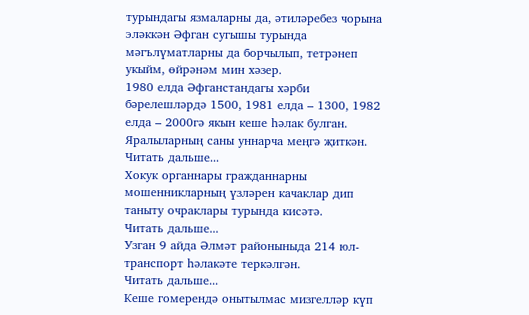турындагы язмаларны да, әтиләребез чорына эләккән Әфган сугышы турында мәгълүматларны да борчылып, тетрәнеп укыйм, өйрәнәм мин хәзер.
1980 елда Әфганстандагы хәрби бәрелешләрдә 1500, 1981 елда – 1300, 1982 елда – 2000гә якын кеше һәлак булган. Яралыларның саны уннарча меңгә җиткән. Читать дальше...
Хокук органнары гражданнарны мошенникларның үзләрен качаклар дип таныту очраклары турында кисәтә.
Читать дальше...
Узган 9 айда Әлмәт районыныда 214 юл-транспорт һәлакәте теркәлгән.
Читать дальше...
Кеше гомерендә онытылмас мизгелләр күп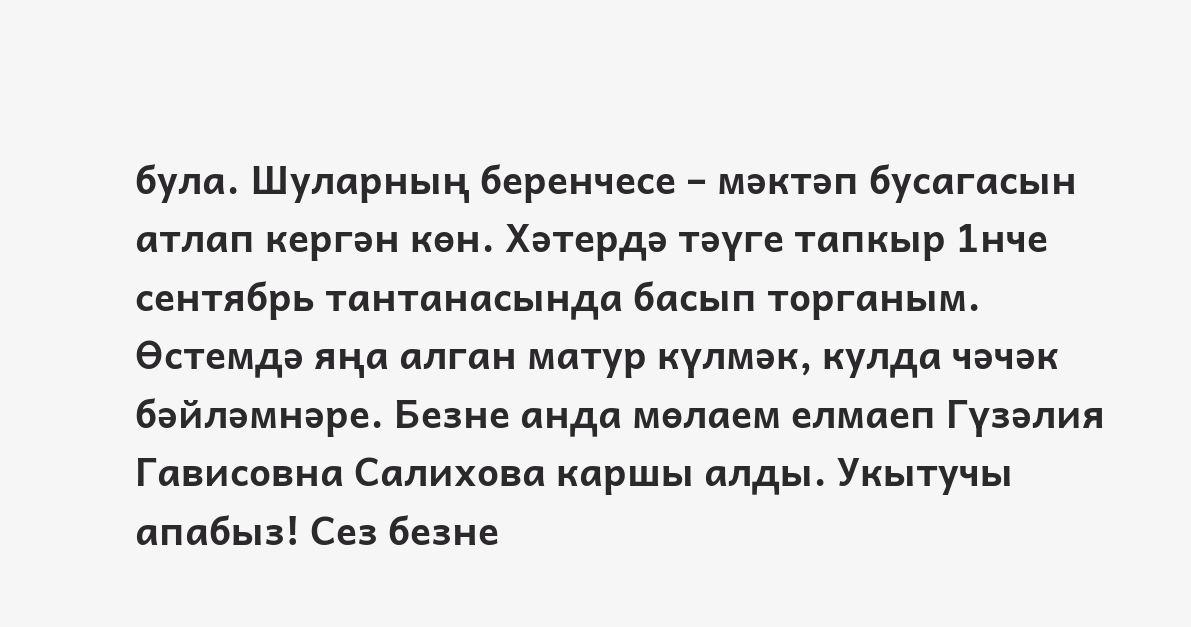була. Шуларның беренчесе – мәктәп бусагасын атлап кергән көн. Хәтердә тәүге тапкыр 1нче сентябрь тантанасында басып торганым. Өстемдә яңа алган матур күлмәк, кулда чәчәк бәйләмнәре. Безне анда мөлаем елмаеп Гүзәлия Гависовна Салихова каршы алды. Укытучы апабыз! Сез безне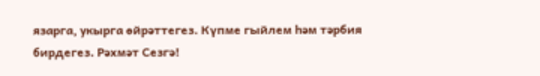язарга, укырга өйрәттегез. Күпме гыйлем һәм тәрбия бирдегез. Рәхмәт Сезгә!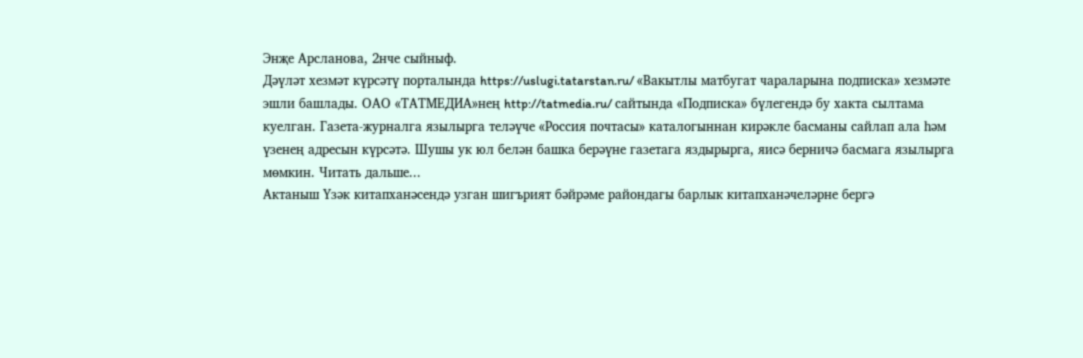Энҗе Арсланова, 2нче сыйныф.
Дәүләт хезмәт күрсәтү порталында https://uslugi.tatarstan.ru/ «Вакытлы матбугат чараларына подписка» хезмәте эшли башлады. ОАО «ТАТМЕДИА»нең http://tatmedia.ru/ сайтында «Подписка» бүлегендә бу хакта сылтама куелган. Газета-журналга язылырга теләүче «Россия почтасы» каталогыннан кирәкле басманы сайлап ала һәм үзенең адресын күрсәтә. Шушы ук юл белән башка берәүне газетага яздырырга, яисә берничә басмага язылырга мөмкин. Читать дальше...
Актаныш Үзәк китапханәсендә узган шигърият бәйрәме райондагы барлык китапханәчеләрне бергә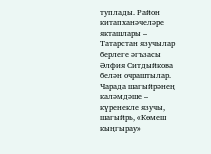туплады. Район китапханәчеләре якташлары – Татарстан язучылар берлеге әгъзасы Әлфия Ситдыйкова белән очраштылар. Чарада шагыйрәнең каләмдәше – күренекле язучы, шагыйрь, «Көмеш кыңгырау»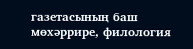газетасының баш мөхәррире, филология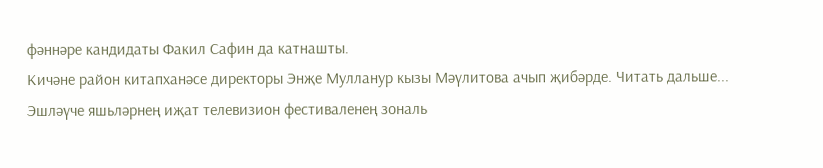фәннәре кандидаты Факил Сафин да катнашты.
Кичәне район китапханәсе директоры Энҗе Мулланур кызы Мәүлитова ачып җибәрде. Читать дальше...
Эшләүче яшьләрнең иҗат телевизион фестиваленең зональ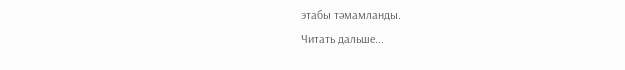этабы тәмамланды.
Читать дальше...